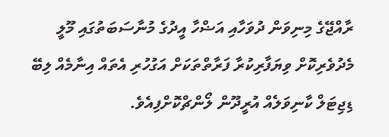ރާއްޖޭގެ މިނިވަން ދުވަހާއި އަޟްހާ އީދުގެ މުނާސަބަތުގައި މޫލީ މެދުވެރިކޮށް ވިޔަފާރިކުރާ ފަރާތްތަކަށް އަގުހުރި އެތައް އިނާމެއް ލިބޭ ޑިޖިޓަލް ކާނިވަލެއް އުރީދޫން ލޯންޗްކޮށްފިއެވެ.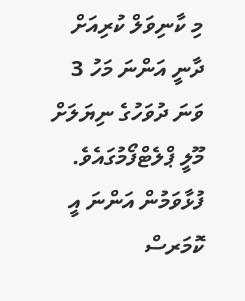މި ކާނިވަލް ކުރިއަށް ދާނީ އަންނަ މަހު 3 ވަނަ ދުވަހުގެ ނިޔަލަށް މޫލީ ޕްލެޓްފޯމުގައެވެ. ފުޅާވަމުން އަންނަ އީ ކޮމަރސް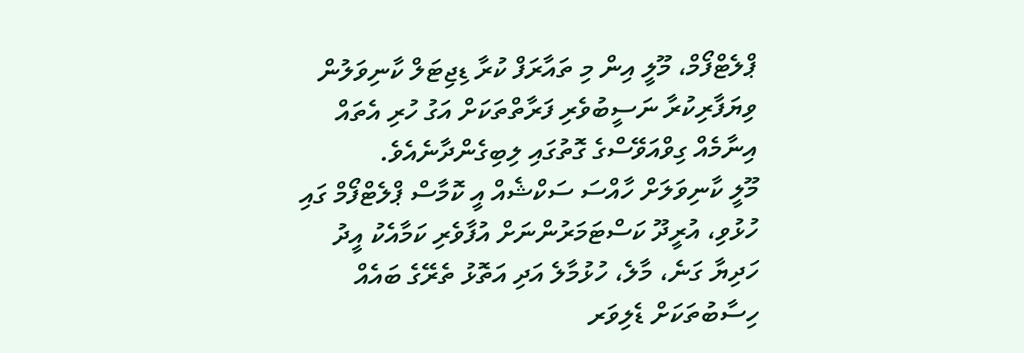ޕްލެޓްފޯމް، މޫލީ އިން މި ތައާރަފް ކުރާ ޑިޖިޓަލް ކާނިވަލުން ވިޔަފާރިކުރާ ނަސީބުވެރި ފަރާތްތަކަށް އަގު ހުރި އެތައް އިނާމެއް ގިވްއަވޭސްގެ ގޮތުގައި ލިބިގެންދާނެއެވެ.
މޫލީ ކާނިވަލަށް ހާއްސަ ސަކްޝެއް އީ ކޮމާސް ޕްލެޓްފޯމް ގައި ހުޅުވި، އުރީދޫ ކަސްޓަމަރުންނަށް އުފާވެރި ކަމާއެކު އީދު ހަދިޔާ ގަނެ، މާލެ، ހުޅުމާލެ އަދި އަތޮޅު ތެރޭގެ ބައެއް ހިސާބުތަކަށް ޑެލިވަރ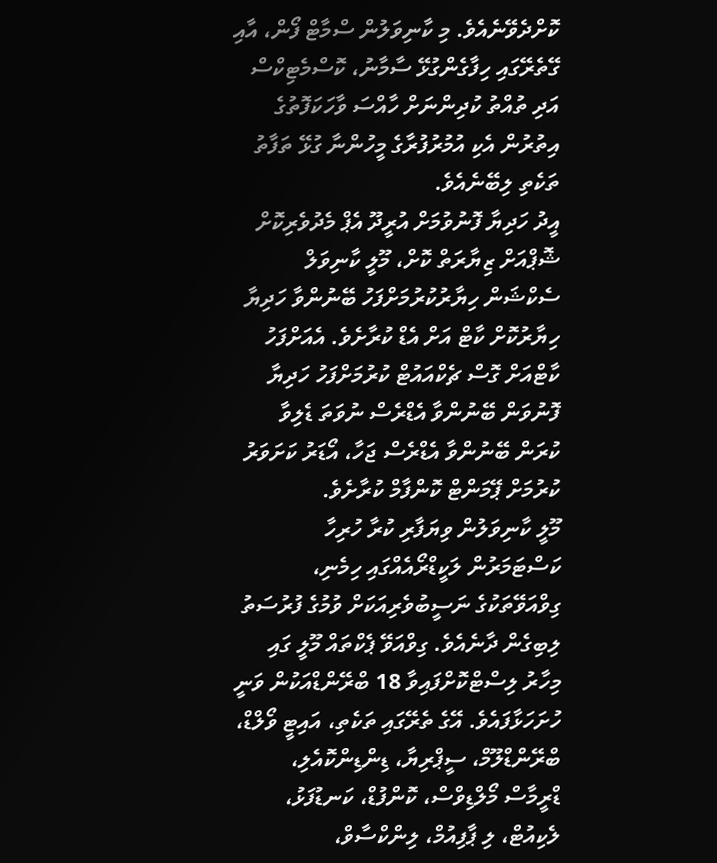ކޮށްދެވޭނެއެވެ. މި ކާނިވަލުން ސްމާޓް ފޯން، އާއި ގޭތެރޭގައި ހިފާގެންގުޅޭ ސާމާނު، ކޮސްމެޓިކްސް އަދި ތުއްތު ކުދިންނަށް ހާއްސަ ވާހަކަފޮތުގެ އިތުރުން އެކި އުމުރުފުރާގެ މީހުންނާ ގުޅޭ ތަފާތު ތަކެތި ލިބޭނެއެވެ.
އީދު ހަދިޔާ ފޮނުވުމަށް އުރީދޫ އެޕް މެދުވެރިކޮށް ޝޮޕްއަށް ޒިޔާރަތް ކޮށް، މޫލީ ކާނިވަލް ސެކްޝަން ހިޔާރުކުރުމަށްފަހު ބޭނުންވާ ހަދިޔާ ހިޔާރުކޮށް ކާޓް އަށް އެޑް ކުރާށެވެ. އެއަށްފަހު ކާޓްއަށް ގޮސް ޗެކްއައުޓް ކުރުމަށްފަހު ހަދިޔާ ފޮނުވަން ބޭނުންވާ އެޑްރެސް ނުވަތަ ޑެލިވާ ކުރަން ބޭނުންވާ އެޑްރެސް ޖަހާ، އޯޑަރު ކަށަވަރު ކުރުމަށް ޕޭމަންޓް ކޮންފާމް ކުރާށެވެ.
މޫލީ ކާނިވަލުން ވިޔަފާރި ކުރާ ހުރިހާ ކަސްޓަމަރުން ލަކީޑްރޯއެއްގައި ހިމެނި، ގިވްއަވޭތަކުގެ ނަސީބުވެރިއަކަށް ވުމުގެ ފުރުސަތު ލިބިގެން ދާނެއެވެ. ގިވްއަވޭ ޕެކްތައް މޫލީ ގައި މިހާރު ލިސްޓްކޮށްފައިވާ 18 ބްރޭންޑްއަކުން ވަނީ ހުށަހަޅާފައެވެ. އޭގެ ތެރޭގައި ތަކެތި، އައިޓީ ވޯލްޑް، ބްރޭންޑްލޫމް، ސީޕްރިޔާ، ޑިންޑިންކޮއެލި، ޑްރީމާސް މޯލްޑިވްސް، ކޮންފުޑް، ކަނޑުފަޅު، ލެކިއުޓް، ލި ޕާފިއުމް، ލިންކްސާވް،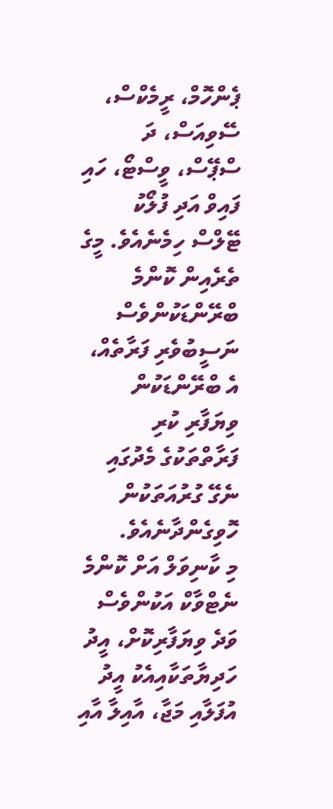ޕެންހޮމް، ރީމެކްސް، ސޭވިއަސް، ދަ ސްޕޭސް، ވީސްޓޯ، ހައި ފައިވް އަދި ފުލޯކު ޓޭލްސް ހިމެނެއެވެ. މީގެ ތެރެއިން ކޮންމެ ބްރޭންޑަކުންވެސް ނަސީބުވެރި ފަރާތެއް، އެ ބްރޭންޑަކުން ވިޔަފާރި ކުރި ފަރާތްތަކުގެ މެދުގައި ނެގޭ ގުރުއަތަކުން ހޮވިގެންދާނެއެވެ.
މި ކާނިވަލް އަށް ކޮންމެ ނެޓްވާކް އަކުންވެސް ވަދެ ވިޔަފާރިކޮށް، އީދު ހަދިޔާތަކާއިއެކު އީދު އުފަލާއި މަޖާ، އާއިލާ އާއި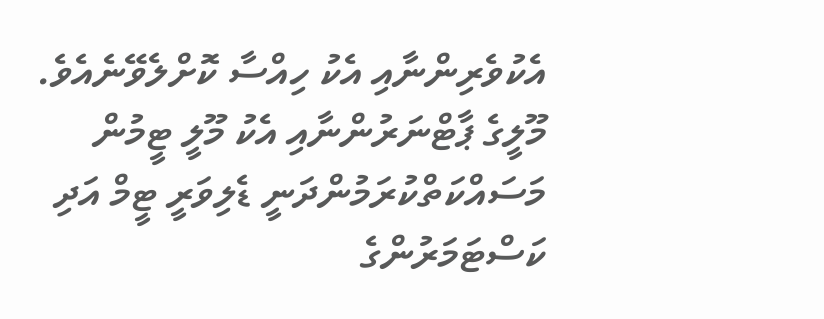އެކުވެރިންނާއި އެކު ހިއްސާ ކޮށްލެވޭނެއެވެ. މޫލީގެ ޕާޓްނަރުންނާއި އެކު މޫލީ ޓީމުން މަސައްކަތްކުރަމުންދަނީ ޑެލިވަރީ ޓީމް އަދި ކަސްޓަމަރުންގެ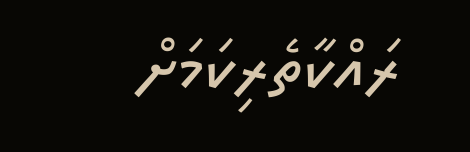ރައްކާތެރިކަމަށް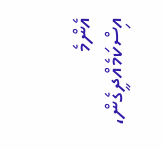އެންމެ އިސްކަމެއްދީގެން،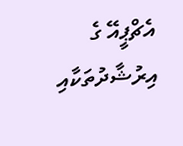އެޗްޕީއޭ ގެ އިރުޝާދުތަކާއި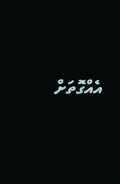އެއްގޮތަށް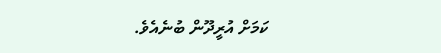ކަމަށް އުރީދޫން ބުނެއެވެ.